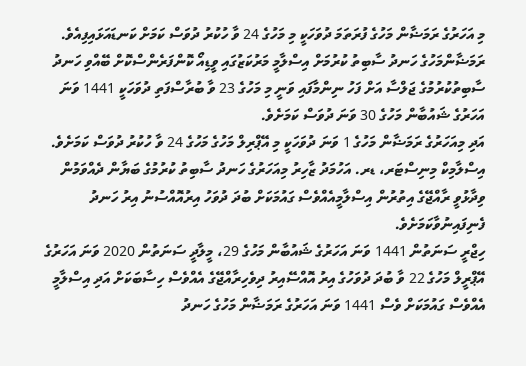މި އަހަރުގެ ރަމަޟާން މަހުގެ ފުރަތަމަ ދުވަހަކީ މި މަހުގެ 24 ވާ ހުކުރު ދުވަސް ކަމަށް ކަނޑައަޅައިފިއެވެ.
ރަމަޟާންމަހުގެ ހަނދު ސާބިތު ކުރުމަށް އިސްލާމީ މަރުކަޒުގައި ވީޑިއޯ ކޮންފަރެންސްކޮށް ބޭއްވި ހަނދު ސާބިތުކުރުމުގެ ޖަލްސާ އަށް ފަހު ނިންމާފައި ވަނީ މި މަހުގެ 23 ވާ ބުރާސްފަތި ދުވަހަކީ 1441 ވަނަ އަހަރުގެ ޝައުބާން މަހުގެ 30 ވަނަ ދުވަސް ކަމަށެވެ.
އަދި މިއަހަރުގެ ރަމަޟާން މަހުގެ 1 ވަނަ ދުވަހަކީ މި އޭޕްރިލް މަހުގެ މަހުގެ 24 ވާ ހުކުރު ދުވަސް ކަމަށެވެ. އިސްލާމިކް މިނިސްޓަރ، ޑރ. އަހުމަދު ޒާހިރު މިއަހަރުގެ ހަނދު ސާބިތު ކުރުމުގެ ބަޔާން ދެއްވަމުން ވިދާޅުވީ ރާއްޖޭގެ އިތުރުން އިސްލާމީއެއްވެސް ގައުމަކަށް ބުދަ ދުވަހު އިރުއޮއްސުނު އިރު ހަނދު ފެނިފައިނުވާކަމަށެވެ.
ހިޖްރީ ސަނަތުން 1441 ވަނަ އަހަރުގެ ޝައުބާން މަހުގެ 29، މީލާދީ ސަނަތުން 2020 ވަނަ އަހަރުގެ އޭޕްރީލް މަހުގެ 22 ވާ ބުދަ ދުވަހުގެ އިރު އޮއްސޭއިރު ދިވެހިރާއްޖޭގެ އެއްވެސް ހިސާބަކަށް އަދި އިސްލާމީ އެއްވެސް ގައުމަކަށް ވެސް 1441 ވަނަ އަހަރުގެ ރަމަޟާން މަހުގެ ހަނދު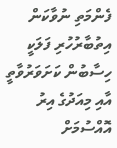ފެންމަތި ނުވާކަން އިތުބާރުހުރި ފަލަކީ ހިސާބުން ކަށަވަރުވާތީ އާއި މިއަދުގެ އިރު އޮއްސުމަށް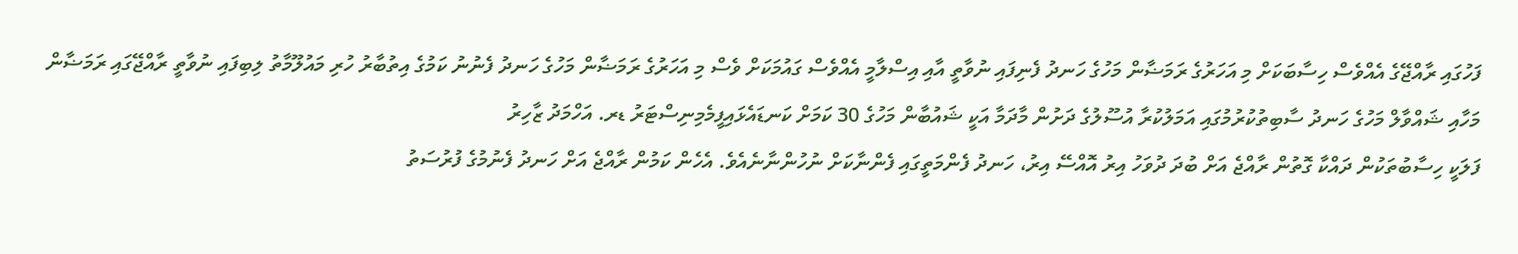ފަހުގައި ރާއްޖޭގެ އެއްވެސް ހިސާބަކަށް މި އަހަރުގެ ރަމަޟާން މަހުގެ ހަނދު ފެނިފައި ނުވާތީ އާއި އިސްލާމީ އެއްވެސް ގައުމަކަށް ވެސް މި އަހަރުގެ ރަމަޟާން މަހުގެ ހަނދު ފެނުނު ކަމުގެ އިތުބާރު ހުރި މައުލޫމާތު ލިބިފައި ނުވާތީ ރާއްޖޭގައި ރަމަޟާން މަހާއި ޝައްވާލް މަހުގެ ހަނދު ސާބިތުކުރުމުގައި އަމަލުކުރާ އުސޫލުގެ ދަށުން މާދަމާ އަކީ ޝައުބާން މަހުގެ 30 ކަމަށް ކަނޑައެޅައިފީމެމިނިސްޓަރު ޑރ. އަހްމަދު ޒާހިރު
ފަލަކީ ހިސާބުތަކުން ދައްކާ ގޮތުން ރާއްޖެ އަށް ބުދަ ދުވަހު އިރު އޮއްސޭ އިރު، ހަނދު ފެންމަތީގައި ފެންނާކަށް ނުހުންނާނެއެވެ. އެހެން ކަމުން ރާއްޖެ އަށް ހަނދު ފެނުމުގެ ފުރުސަތު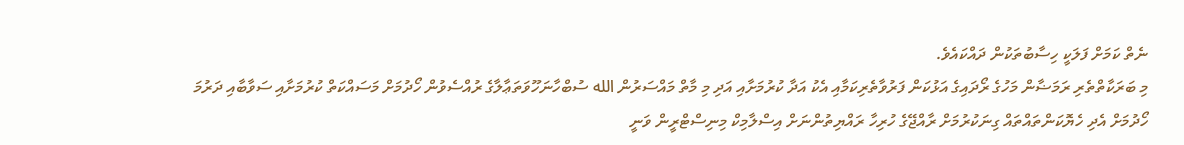ނެތް ކަމަށް ފަލަކީ ހިސާބުތަކުން ދައްކައެވެ.
މި ބަރަކާތްތެރި ރަމަޟާން މަހުގެ ރޯދައިގެ އަޅުކަން ފަރުވާތެރިކަމާއި އެކު އަދާ ކުރުމަށާއި އަދި މި މާތް މައްސަރުން الله ސުބްހާނަހޫވަތަޢާލާގެ ރުއްސެވުން ހޯދުމަށް މަސައްކަތް ކުރުމަށާއި ސަވާބާއި ދަރުމަ ހޯދުމަށް އެދި ހެޔޮކަންތައްތައް ގިނަކުރުމަށް ރާއްޖޭގެ ހުރިހާ ރައްޔިތުންނަށް އިސްލާމިކް މިނިސްޓްރީން ވަނީ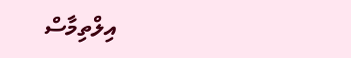އިލްތިމާސް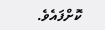ކޮށްފައެވެ.